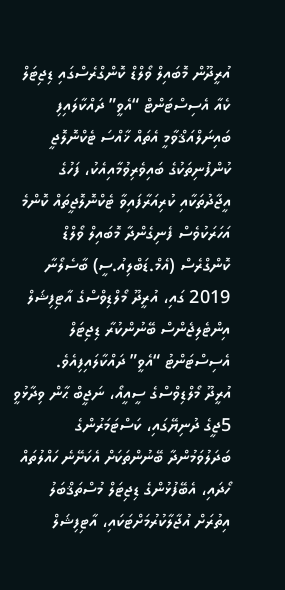އުރީދޫން މޮބައިލް ވޯލްޑް ކޮންގްރެސްގައި ޑިޖިޓަލް ކެއާ އެސިސްޓަންޓް “އެވީ” ދައްކާލައިފި
ބައިނަލްއަޤްވާމީ އެތައް ޚާއްސަ ޓެކްނޮލޮޖީ ކުންފުނިތަކުގެ ބައިވެރިވުމާއިއެކު، ފަހުގެ އީޖާދުތަކާއި ކުރިއަރާފައިވާ ޓެކްނޮލޮޖީތައް ކޮންމެ އަހަރަކުވެސް ފެނިގެންދާ މޮބައިލް ވޯލްޑް ކޮންގްރެސް (އެމް.ޑަބްލިއު.ސީ) ބާސެލޯނާ 2019 ގައި، އުރީދޫ މޯލްޑިވްސްގެ އާޓިފިޝަލް އިންޓެލިޖެންސް ބޭނުންކުރާ ޑިޖިޓަލް އެސިސްޓަންޓު “އެވީ” ދައްކާލައިފިއެވެ.
އުރީދޫ މޯލްޑިވްސްގެ ސީއީއޯ، ނަޖީބް ޙާން ވިދާޅުވީ 5ޖީގެ ދުނިޔޭގައި، ކަސްޓަމަރުންގެ ބަދަލުވަމުންދާ ބޭނުންތަކަށް އެކަށޭނެ ހައްލުތައް ހޯދައި، އެބޭފުޅުންގެ ޑިޖިޓަލް މުސްތަޤްބަލު އިތުރަށް އުޖާލާކުރުމަށްޓަކައި، އާޓިފިޝަލް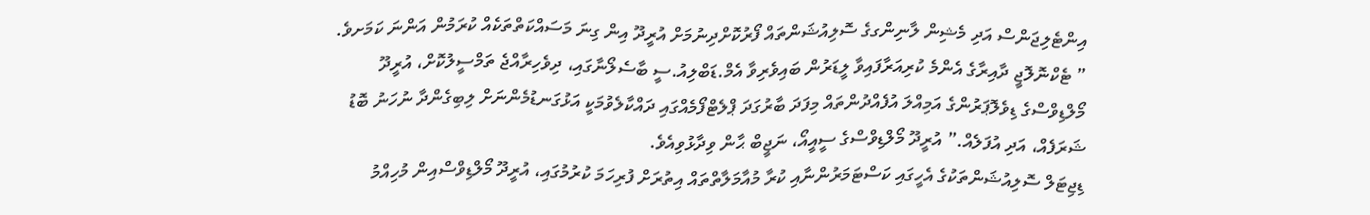އިންޓެލިޖަންސް އަދި މެޝިން ލާނިންގގެ ސޮލިއުޝަންތައް ފޯރުކޮށްދިނުމަށް އުރީދޫ އިން ގިނަ މަސައްކަތްތަކެއް ކުރަމުން އަންނަ ކަމަށވެ.
” ޓެކްނޮލޮޖީ ދާއިރާގެ އެންމެ ކުރިއަރާފައިވާ ލީޑަރުން ބައިވެރިވާ އެމް.ޑަބްލިއު.ސީ ބާސެލޯނާގައި، ދިވެހިރާއްޖެ ތަމްސީލުކޮށް، އުރީދޫ މޯލްޑިވްސްގެ ޑިވެލޮޕަރުންގެ އަމިއްލަ އުފެއްދުންތައް މިފަދަ ބާރުގަދަ ޕްލެޓްފޯމެއްގައި ދައްކާލެވުމަކީ އަޅުގަނޑުމެންނަށް ލިބިގެންދާ ނުހަނު ބޮޑު ޝަރަފެއް، އަދި އުފަލެއް.” އުރީދޫ މޯލްޑިވްސްގެ ސީއީއޯ، ނަޖީބް ޙާން ވިދާޅުވިއެވެ.
ޑިޖިޓަލް ސޮލިއުޝަންތަކުގެ އެހީގައި ކަސްޓަމަރުންނާއި ކުރާ މުއާމަލާތްތައް އިތުރަށް ފުރިހަމަ ކުރުމުގައި، އުރީދޫ މޯލްޑިވްސްއިން މުހިއްމު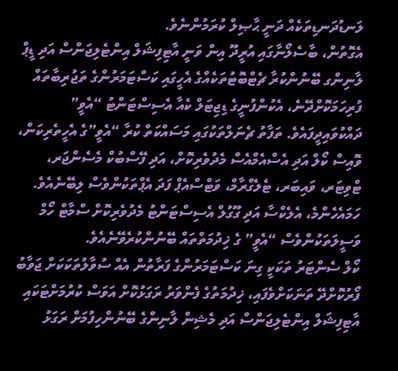ލަނޑުދަނޑިތަކެއް ދަނީ ޙާޞިލް ކުރަމުންނެވެ.
އެގޮތުން، ބާސެލޯނާގައި އުރީދޫ އިން ވަނީ އާޓިފިޝަލް އިންޓެލިޖަންސް އަދި ޑީޕް ލާނިންގ ބޭނުންކުރާ ޗެޓްބޮޓުތަކެއްގެ އެހީގައި ކަސްޓަމަރުންގެ ތަޖުރިބާތައް ފުރިހަމަކޮށްދޭނެ، އެކުންފުނީގެ ޑިޖިޓަލް ކެއާ އެސިސްޓަންޓު “އެވީ” ދައްކުވައިދީފައެވެ. ތަފާތު ޗެނަލްތަކުގައި މަސައްކަތް ކުރާ “އެވީ”ގެ އެހީތެރިކަން، ވޮއިސް ކޯލް އަދި އެސްއެމްއެސް މެދުވެރިކޮށް، އަދި ފޭސްބުކް މެސެންޖަރ، ޓްވިޓަރ، ވައިބަރ، ޓެލެގްރާމް، ވަޓްސްއެޕް ފަދަ އެޕްތަކުންވެސް ލިބޭނެއެވެ. ހަމައެހެންމެ، އެލެކްސާ އަދި ގޫގުލް އެސިސްޓަންޓު މެދުވެރިކޮށް ސްމާޓް ހޯމް ވަސީލަތަކުންވެސް “އެވީ” ގެ ޚިދުމަތްތައް ބޭނުންކުރެވޭނެއެވެ.
ކޯލް ސެންޓަރު ތަކަކީ ގިނަ ކަސްޓަމަރުންގެ ފަރާތުން އެއް ސުވާލުތަކަކަށް ޖަވާބު ފޯރުކޮށްދޭ ތަނަކަށްވެފައި، ޚިދުމަތުގެ ފެންވަރު ރަގަޅުކޮށް އަވަސް ކުރުމަށްޓަކައި އާޓިފިޝަލް އިންޓެލިޖަންސް އަދި މެޝިން ލާނިންގެ ބޭނުންހިފުމަށް ރަގަޅު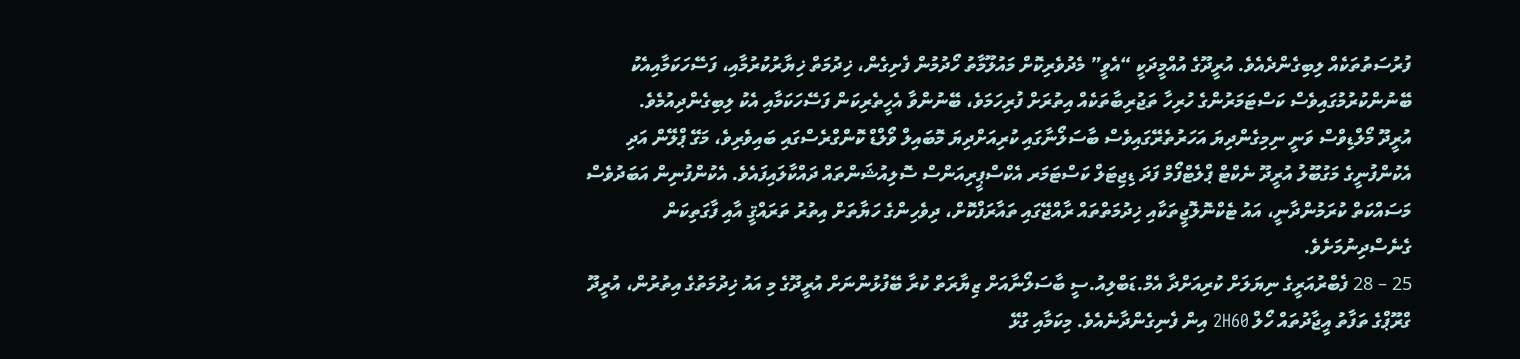ފުރުސަތުތަކެއް ލިބިގެންދެއެވެ. އުރީދޫގެ އުއްމީދަކީ “އެވީ” މެދުވެރިކޮށް މައުލޫމާތު ހޯދުމުން ފެށިގެން، ޚިދުމަތް ޚިޔާރުކުރުމާއި، ފަސޭހަކަމާއިއެކު ބޭނުންކުރުމުގައިވެސް ކަސްޓަމަރުންގެ ހުރިހާ ތަޖުރިބާތަކެއް އިތުރަށް ފުރިހަމަވެ، ބޭނުންވާ އެހީތެރިކަން ފަސޭހަކަމާއި އެކު ލިބިގެންދިއުމެވެ.
އުރީދޫ މޯލްޑިވްސް ވަނީ ނިމިގެންދިޔަ އަހަރުތެރޭގައިވެސް ބާސަލޯނާގައި ކުރިއަށްދިޔަ މޮބައިލް ވޯލްޑް ކޮންގްރެސްގައި ބައިވެރިވެ، މަގޭ ޕްލޭން އަދި އެކުންފުނީގެ މަގުބޫލު އުރީދޫ ނެކްޓް ޕްލެޓްފޯމް ފަދަ ޑިޖިޓަލް ކަސްޓަމަރ އެކްސްޕީރިއަންސް ސޮލިއުޝަންތައް ދައްކާލައިފައެވެ. އެކުންފުނިން އަބަދުވެސް މަސައްކަތް ކުރަމުންދާނީ، އައު ޓެކްނޮލޮޖީތަކާއި ޚިދުމަތްތައް ރާއްޖޭގައި ތައާރަފްކޮށް، ދިވެހިންގެ ހަޔާތަށް އިތުރު ތަރައްޤީ އާއި ފާގަތިކަން ގެނެސްދިނުމަށެވެ.
25 – 28 ފެބްރުއަރީގެ ނިޔަލަށް ކުރިއަށްދާ އެމް.ޑަބްލިއު.ސީ ބާސަލޯނާއަށް ޒިޔާރަތް ކުރާ ބޭފުޅުންނަށް އުރީދޫގެ މި އައު ޚިދުމަތުގެ އިތުރުން، އުރީދޫ ގްރޫޕްގެ ތަފާތު އީޖާދުތައް ހޯލް 2H60 އިން ފެނިގެންދާނެއެވެ. މިކަމާއި ގުޅޭ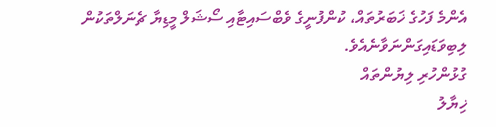އެންމެ ފަހުގެ ޚަބަރުތައް، ކުންފުނީގެ ވެބްސައިޓާއި ސޯޝަލް މީޑިޔާ ޗެނަލްތަކުން ލިބިވަޑައިގަންނަވާނެއެވެ.
ގުޅުންހުރި ލިޔުންތައް
ޚިޔާލު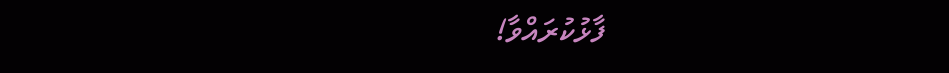ފާޅުކުރައްވާ!